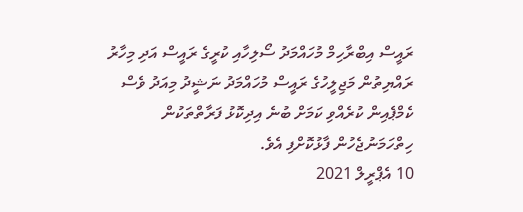ރައީސް އިބްރާހިމް މުހައްމަދު ސޯލިހާއި ކުރީގެ ރައީސް އަދި މިހާރު ރައްޔިތުން މަޖިލީހުގެ ރައީސް މުހައްމަދު ނަޝީދު މިއަދު ވެސް ކެމްޕެއިން ކުރެއްވި ކަމަށް ބުނެ އިދިކޮޅު ފަރާތްތަކުން ހިތްހަމަނުޖެހުން ފާޅުކޮށްފި އެވެ.
10 އެޕްރީލް 2021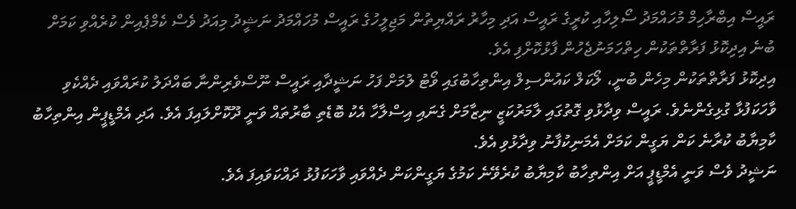ރައީސް އިބްރާހިމް މުހައްމަދު ސޯލިހާއި ކުރީގެ ރައީސް އަދި މިހާރު ރައްޔިތުން މަޖިލީހުގެ ރައީސް މުހައްމަދު ނަޝީދު މިއަދު ވެސް ކެމްޕެއިން ކުރެއްވި ކަމަށް ބުނެ އިދިކޮޅު ފަރާތްތަކުން ހިތްހަމަނުޖެހުން ފާޅުކޮށްފި އެވެ.
އިދިކޮޅު ފަރާތްތަކުން މިހެން ބުނީ، ލޯކަލް ކައުންސިލް އިންތިހާބުގައި ވޯޓު ލުމަށް ފަހު ނަޝީދާއި ރައީސް ނޫސްވެރިންނާ ބައްދަލު ކުރައްވައި ދެއްކެވި ވާހަކަފުޅާ ގުޅިގެންނެވެ. ރައީސް ވިދާޅުވި ގޮތުގައި ލާމަރުކަޒީ ނިޒާމަށް ގެނައި އިސްލާހާ އެކު ބޮޑެތި ބާރުތައް ވަނީ ދޫކޮށްލައިފަ އެވެ. އަދި އެމްޑީޕީން އިންތިހާބު ކާމިޔާބު ކުރާނެ ކަން ޔަގީން ކަމަށް އެމަނިކުފާނު ވިދާޅުވި އެވެ.
ނަޝީދު ވެސް ވަނީ އެމްޑީޕީ އަށް އިންތިހާބު ކާމިޔާބު ކުރެވޭނެ ކަމުގެ ޔަގީންކަން ދެއްވައި ވާހަކަފުޅު ދައްކަވައިފަ އެވެ.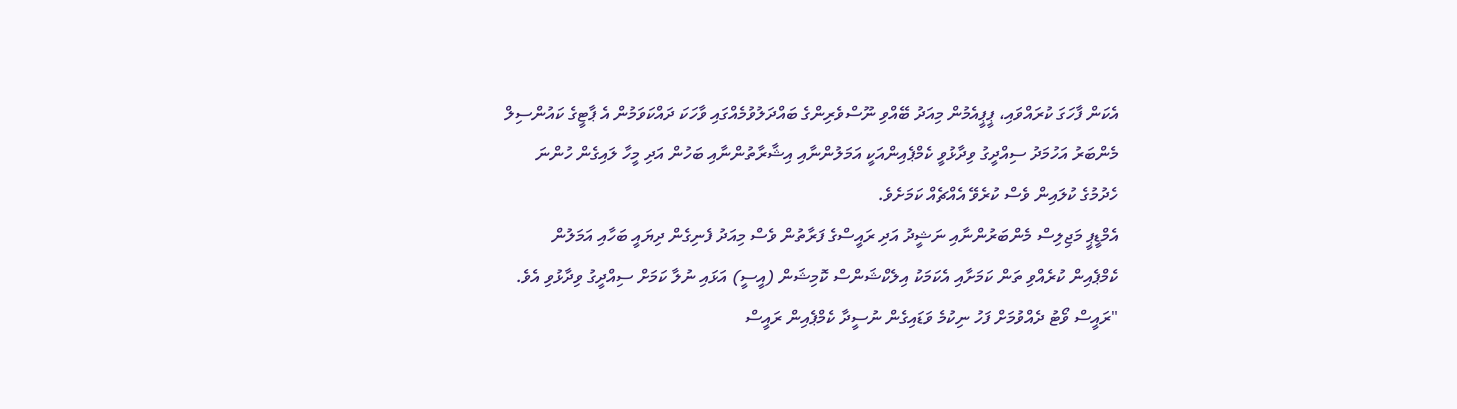އެކަން ފާހަގަ ކުރައްވައި، ޕީޕީއެމުން މިއަދު ބޭއްވި ނޫސްވެރިންގެ ބައްދަލުވުމެއްގައި ވާހަކަ ދައްކަވަމުން އެ ޕާޓީގެ ކައުންސިލް މެންބަރު އަހުމަދު ސިއްދީގު ވިދާޅުވީ ކެމްޕެއިންއަކީ އަމަލުންނާއި އިޝާރާތުންނާއި ބަހުން އަދި މީހާ ލައިގެން ހުންނަ ހެދުމުގެ ކުލައިން ވެސް ކުރެވޭ އެއްޗެއް ކަމަށެވެ.
އެމްޑީޕީ މަޖިލިސް މެންބަރުންނާއި ނަޝީދު އަދި ރައީސްގެ ފަރާތުން ވެސް މިއަދު ފެނިގެން ދިޔައީ ބަހާއި އަމަލުން ކެމްޕެއިން ކުރެއްވި ތަން ކަމަށާއި އެކަމަކު އިލެކްޝަންސް ކޮމިޝަން (އީސީ) އަޅައި ނުލާ ކަމަށް ސިއްދީގު ވިދާޅުވި އެވެ.
"ރައީސް ވޯޓު ދެއްވުމަށް ފަހު ނިކުމެ ވަޑައިގެން ނުސީދާ ކެމްޕެއިން ރައީސް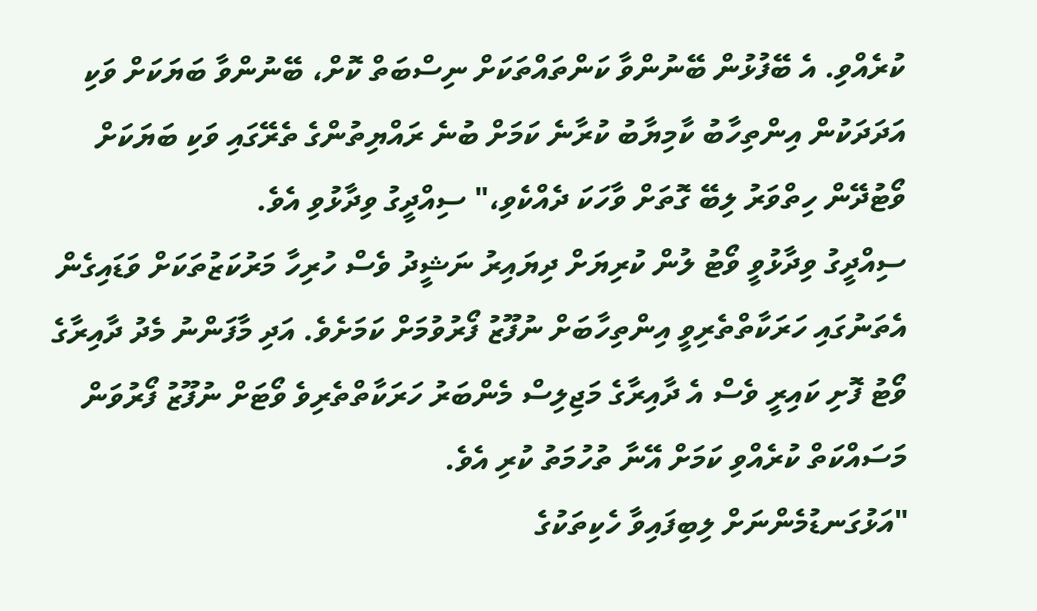ކުރެއްވި. އެ ބޭފުޅުން ބޭނުންވާ ކަންތައްތަކަށް ނިސްބަތް ކޮށް، ބޭނުންވާ ބަޔަކަށް ވަކި އަދަދަކުން އިންތިހާބު ކާމިޔާބު ކުރާނެ ކަމަށް ބުނެ ރައްޔިތުންގެ ތެރޭގައި ވަކި ބަޔަކަށް ވޯޓުދޭން ހިތްވަރު ލިބޭ ގޮތަށް ވާހަކަ ދެއްކެވި،" ސިއްދީގު ވިދާޅުވި އެވެ.
ސިއްދީގު ވިދާޅުވީ ވޯޓު ލުން ކުރިޔަށް ދިޔައިރު ނަޝީދު ވެސް ހުރިހާ މަރުކަޒުތަކަށް ވަޑައިގެން އެތަނުގައި ހަރަކާތްތެރިވީ އިންތިހާބަށް ނުފޫޒު ފޯރުވުމަށް ކަމަށެވެ. އަދި މާފަންނު މެދު ދާއިރާގެ ވޯޓު ފޮށި ކައިރީ ވެސް އެ ދާއިރާގެ މަޖިލިސް މެންބަރު ހަރަކާތްތެރިވެ ވޯޓަށް ނުފޫޒު ފޯރުވަން މަސައްކަތް ކުރެއްވި ކަމަށް އޭނާ ތުހުމަތު ކުރި އެވެ.
"އަޅުގަނޑުމެންނަށް ލިބިފައިވާ ހެކިތަކުގެ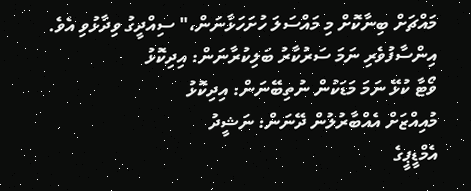މައްޗަށް ބިނާކޮށް މި މައްސަލަ ހުށަހަޅާނަން،" ސިއްދީގު ވިދާޅުވި އެވެ.
އިންސާފުވެރި ނަމަ ސަރުކާރު ބަލިކުރާނަން: އިދިކޮޅު
ވޯޓާ ކުޅޭ ނަމަ މަޑަކުން ނުތިބޭނަން: އިދިކޮޅު
މުއިއްޒަށް އެއްބާރުލުން ދޭނަން: ނަޝީދު
އެމްޑީޕީގެ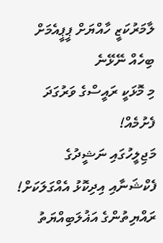ލާމަރުކަޒީ ހާއްޔަށް ޕީޕީއެމަށް ބިހެއް ނޭޅޭނެ
މި މޮޅަކީ ރައީސްގެ ވަރުގަދަ ފެށުމެއް!
މަޖިލީހުގައި ނަޝީދުގެ ފެކްޝަނާއި އިދިކޮޅު އެއްގަލަކަށް!
ރައްޔިތުންގެ އަޣުލަބިއްޔަތު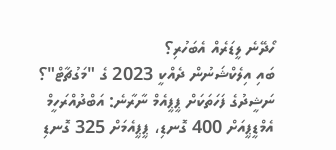ހޯދޭނެ ލީޑަރެއް އެބަހުރި؟
ބައި އިލެކްޝަނުން ދެއްކީ 2023 ގެ "މަގުޗާޓް"؟
ނަޝީދުގެ ފަހަތަކަށް ޕީޕީއެމް ނާރާނެ: އަބްދުއްރަހީމް
އެމްޑީޕީއަށް 400 ގޮނޑި، ޕީޕީއެމަށް 325 ގޮނޑި